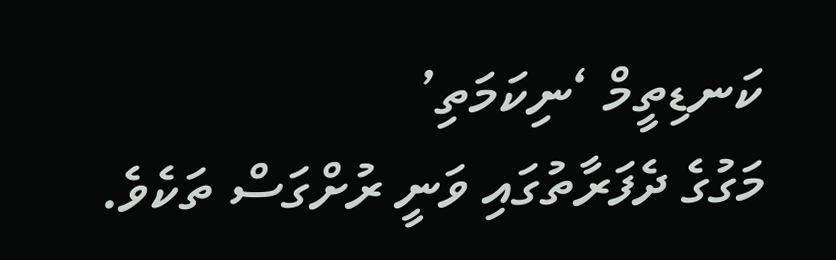ކަނޑިތީމް ‘ނިކަމަތި’
މަގުގެ ދެފަރާތުގައި ވަނީ ރުށްގަސް ތަކެވެ.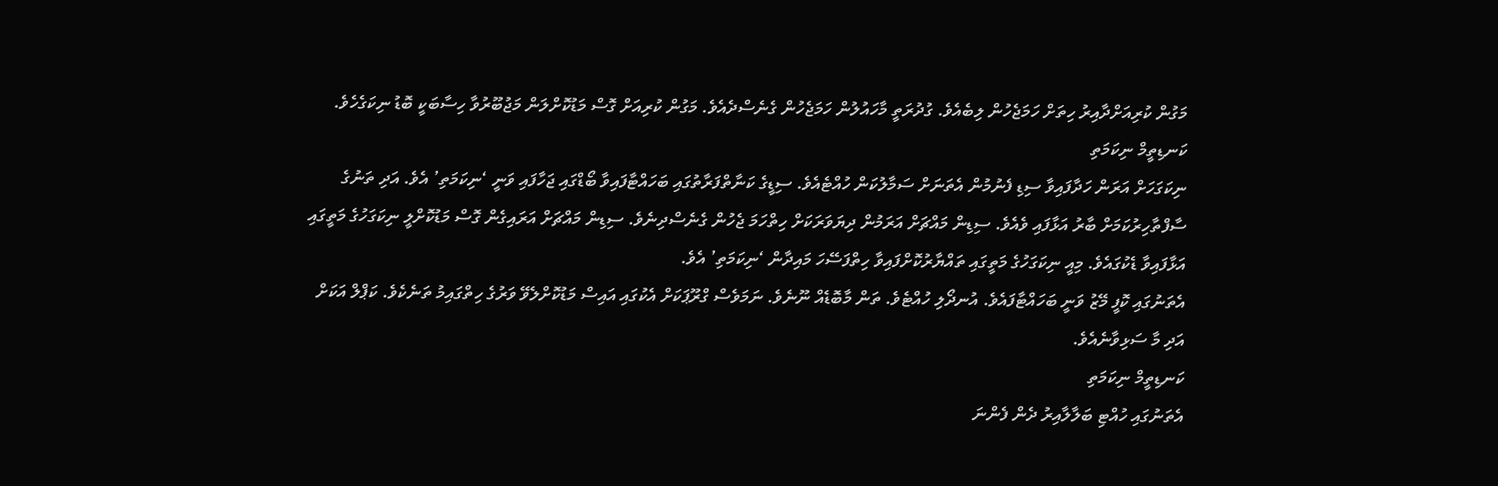މަގުން ކުރިއަށްދާއިރު ހިތަށް ހަމަޖެހުން ލިބެއެވެ. ގުދުރަތީ މާހައުލުން ހަމަޖެހުން ގެނެސްދެއެވެ. މަގުން ކުރިއަށް ގޮސް މަޑުކޮށްލަން މަޖުބޫރުވާ ހިސާބަކީ ބޮޑު ނިކަގެހެވެ.
ކަނޑިތީމް ނިކަމަތި
ނިކަގަހަށް އަރަން ހަދާފައިވާ ސިޑި ފެނުމުން އެތަނަށް ސަމާލުކަން ހުއްޓެއެވެ. ސިޑީގެ ކަނާތްފަރާތުގައި ބަހައްޓާފައިވާ ބޯޑްގައި ޖަހާފައި ވަނީ ‘ނިކަމަތި’ އެވެ. އަދި ތަނުގެ ސާފްތާހިރުކަމަށް ބާރު އަޅާފައި ވެއެވެ. ސިޑިން މައްޗަށް އަރަމުން ދިޔަވަރަކަށް ހިތްހަމަ ޖެހުން ގެނެސްދިނެވެ. ސިޑިން މައްޗަށް އަރައިގެން ގޮސް މަޑުކޮށްލީ ނިކަގަހުގެ މަތީގައި އަޅާފައިވާ ޑެކުގައެވެ. މިއީ ނިކަގަހުގެ މަތީގައި ތައްޔާރުކޮށްފައިވާ ހިތްފަސޭހަ މައިދާން ‘ނިކަމަތި’ އެވެ.
އެތަނުގައި ކޮފީ މޭޒު ވަނީ ބަހައްޓާފައެވެ. އުނދޯލި ހުއްޓެވެ. ތަން މާބޮޑެއް ނޫނެވެ. ނަމަވެސް ގްރޫޕަކަށް އެކުގައި އައިސް މަޑުކޮށްލެވޭ ވަރުގެ ހިތްގައިމު ތަނެކެވެ. ކަޕްލް އަކަށް އަދި މާ ސަޅިވާނެއެވެ.
ކަނޑިތީމް ނިކަމަތި
އެތަނުގައި ހުއްޓި ބަލާލާއިރު ދެން ފެންނަ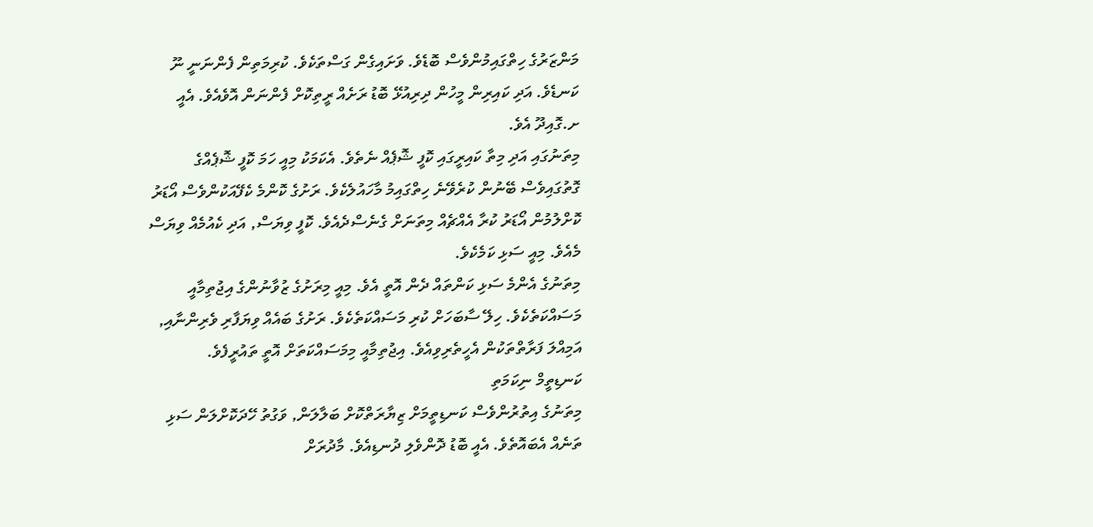މަންޒަރުގެ ހިތްގައިމުންވެސް ބޮޑެވެ. ވަށައިގެން ގަސްތަކެވެ. ކުރިމަތިން ފެންނަނީ ނޫ ކަނޑެވެ. އަދި ކައިރިން މީހުން ދިރިއުޅޭ ބޮޑު ރަށެއް ރީތިކޮށް ފެންނަން އޮވެއެވެ. އެއީ ށ.ގޮއިދޫ އެވެ.
މިތަނުގައި އަދި މިތާ ކައިރީގައި ކޮފީ ޝޮޕެއް ނެތެވެ. އެކަމަކު މިއީ ހަމަ ކޮފީ ޝޮޕެއްގެ ގޮތުގައިވެސް ބޭނުން ކުރެވޭނެ ހިތްގައިމު މާހައުލެކެވެ. ރަށުގެ ކޮންމެ ކެފޭއަކުންވެސް އޯޑަރު ކޮށްލުމުން އޯޑަރު ކުރާ އެއްޗެއް މިތަނަށް ގެނެސްދެއެވެ. ކޮފީ ވިޔަސް, އަދި ކެއުމެއް ވިޔަސް މެއެވެ. މިއީ ސަޅި ކަމެކެވެ.
މިތަނުގެ އެންމެ ސަޅި ކަންތައް ދެން އޮތީ އެވެ. މިއީ މިރަށުގެ ޒުވާނުންގެ އިޖުތިމާއީ މަސައްކަތެކެވެ. ހިލޭ ސާބަހަށް ކުރި މަސައްކަތެކެވެ. ރަށުގެ ބައެއް ވިޔަފާރި ވެރިންނާއި, އަމިއްލަ ފަރާތްތަކުން އެހީތެރިވިއެވެ. އިޖުތިމާއީ މިމަސައްކަތަށް އޮތީ ތައުރީފެވެ.
ކަނޑިތީމް ނިކަމަތި
މިތަނުގެ އިތުރުންވެސް ކަނޑިތީމަށް ޒިޔާރަތްކޮށް ބަލާލަން, ވަގުތު ހޭދަކޮށްލަން ސަޅި ތަނެއް އެބައޮތެވެ. އެއީ ބޮޑު ދޮންވެލި ދުނޑިއެވެ. މާދުރަށް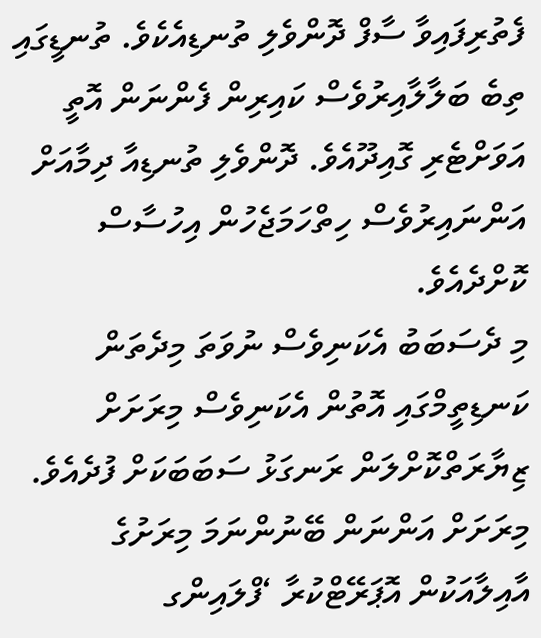ފެތުރިފައިވާ ސާފް ދޮންވެލި ތުނޑިއެކެވެ. ތުނޑީގައި ތިބެ ބަލާލާއިރުވެސް ކައިރިން ފެންނަން އޮތީ އަވަށްޓެރި ގޮއިދޫއެވެ. ދޮންވެލި ތުނޑިއާ ދިމާއަށް އަންނައިރުވެސް ހިތްހަމަޖެހުން އިހުސާސް ކޮށްދެއެވެ.
މި ދެސަބަބު އެކަނިވެސް ނުވަތަ މިދެތަން ކަނޑިތީމްގައި އޮތުން އެކަނިވެސް މިރަށަށް ޒިޔާރަތްކޮށްލަން ރަނގަޅު ސަބަބަކަށް ފުދެއެވެ.
މިރަށަށް އަންނަން ބޭނުންނަމަ މިރަށުގެ އާއިލާއަކުން އޮޕަރޭޓްކުރާ ‘ފްލައިންގ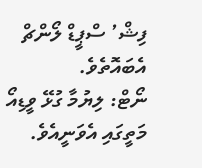ފިޝް’ ސްޕީޑް ލޯންޗް އެބައޮތެވެ.
ނޯޓް: ލިޔުމާ ގުޅޭ ވީޑިއޯ މަތީގައި އެވަނީއެވެ.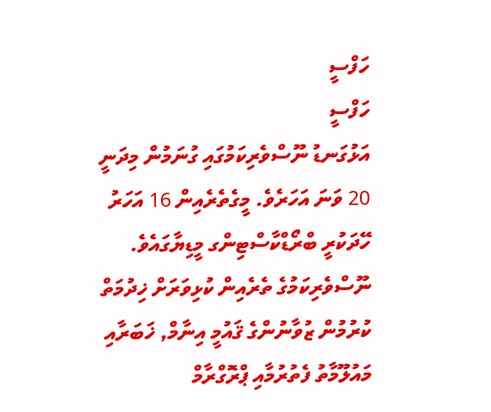ހަފްސީ
ހަފްސީ
އަޅުގަނޑު ނޫސްވެރިކަމުގައި ގުނަމުން މިދަނީ 20 ވަނަ އަހަރެވެ. މީގެތެރެއިން 16 އަހަރު ހޭދަކުރީ ބްރޯޑްކާސްޓިންގ މީޑިޔާގައެވެ. ނޫސްވެރިކަމުގެ ތެރެއިން ކުޅިވަރަށް ޚިދުމަތް ކުރުމުން ޒުވާނުންގެ ޤައުމީ އިނާމް, ޚަބަރާއި މައުލޫމާތު ފެތުރުމާއި ޕްރޮގްރާމް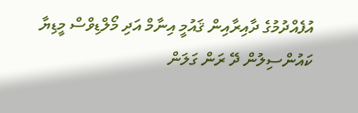އުފެއްދުމުގެ ދާއިރާއިން ޤައުމީ އިނާމް އަދި މޯލްޑިވްސް މީޑިޔާ ކައުންސިލުން ދޭ ރަން ގަލަން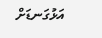އަޅުގަނޑަށް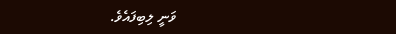ވަނީ ލިބިފައެވެ.